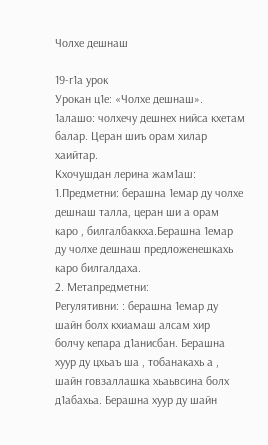Чолхе дешнаш

19-г1а урок
Урокан ц1е: «Чолхе дешнаш».
1алашо: чолхечу дешнех нийса кхетам балар. Церан шиъ орам хилар
хаийтар.
Кхочушдан лерина жам1аш:
1.Предметни: берашна 1емар ду чолхе дешнаш талла, церан ши а орам
каро , билгалбаккха.Берашна 1емар ду чолхе дешнаш предложенешкахь
каро билгалдаха.
2. Метапредметни:
Регулятивни: : берашна 1емар ду шайн болх кхиамаш алсам хир
болчу кепара д1анисбан. Берашна хуур ду цхьаъ ша , тобанакахь а ,
шайн говзаллашка хьаьвсина болх д1абахьа. Берашна хуур ду шайн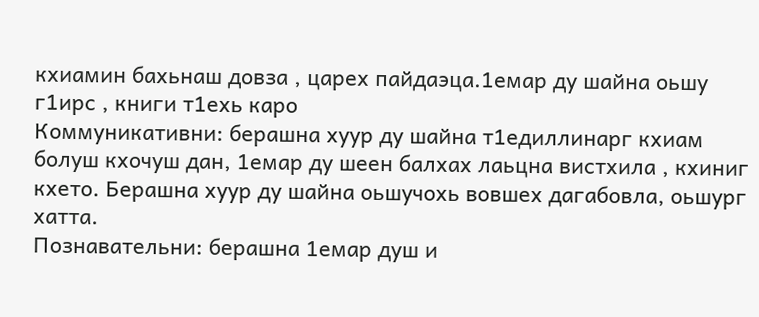кхиамин бахьнаш довза , царех пайдаэца.1емар ду шайна оьшу
г1ирс , книги т1ехь каро
Коммуникативни: берашна хуур ду шайна т1едиллинарг кхиам
болуш кхочуш дан, 1емар ду шеен балхах лаьцна вистхила , кхиниг
кхето. Берашна хуур ду шайна оьшучохь вовшех дагабовла, оьшург
хатта.
Познавательни: берашна 1емар душ и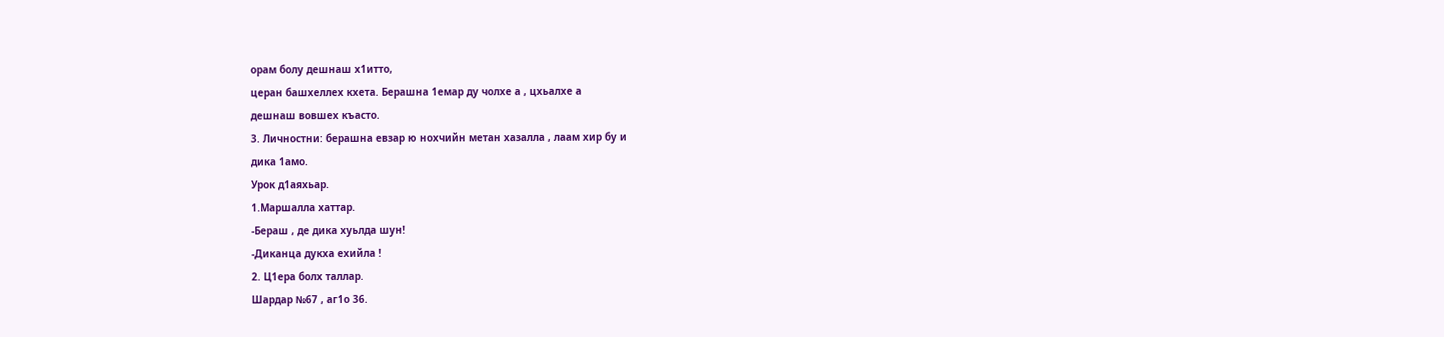орам болу дешнаш х1итто,
церан башхеллех кхета. Берашна 1емар ду чолхе а , цхьалхе а
дешнаш вовшех къасто.
3. Личностни: берашна евзар ю нохчийн метан хазалла , лаам хир бу и
дика 1амо.
Урок д1аяхьар.
1.Маршалла хаттар.
-Бераш , де дика хуьлда шун!
-Диканца дукха ехийла !
2. Ц1ера болх таллар.
Шардар №67 , аг1о 36.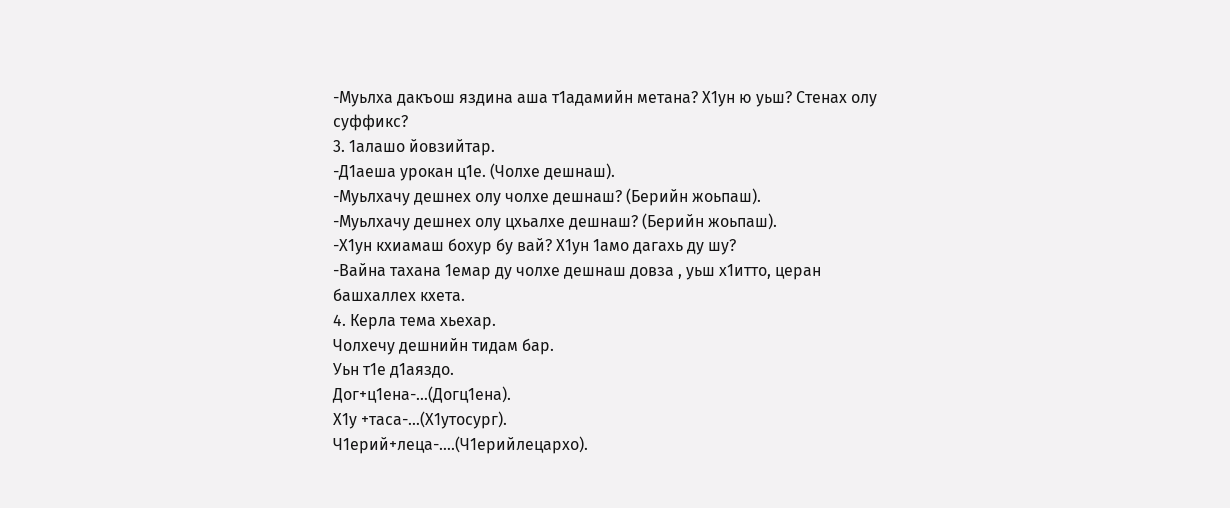-Муьлха дакъош яздина аша т1адамийн метана? Х1ун ю уьш? Стенах олу
суффикс?
3. 1алашо йовзийтар.
-Д1аеша урокан ц1е. (Чолхе дешнаш).
-Муьлхачу дешнех олу чолхе дешнаш? (Берийн жоьпаш).
-Муьлхачу дешнех олу цхьалхе дешнаш? (Берийн жоьпаш).
-Х1ун кхиамаш бохур бу вай? Х1ун 1амо дагахь ду шу?
-Вайна тахана 1емар ду чолхе дешнаш довза , уьш х1итто, церан
башхаллех кхета.
4. Керла тема хьехар.
Чолхечу дешнийн тидам бар.
Уьн т1е д1аяздо.
Дог+ц1ена-…(Догц1ена).
Х1у +таса-…(Х1утосург).
Ч1ерий+леца-….(Ч1ерийлецархо).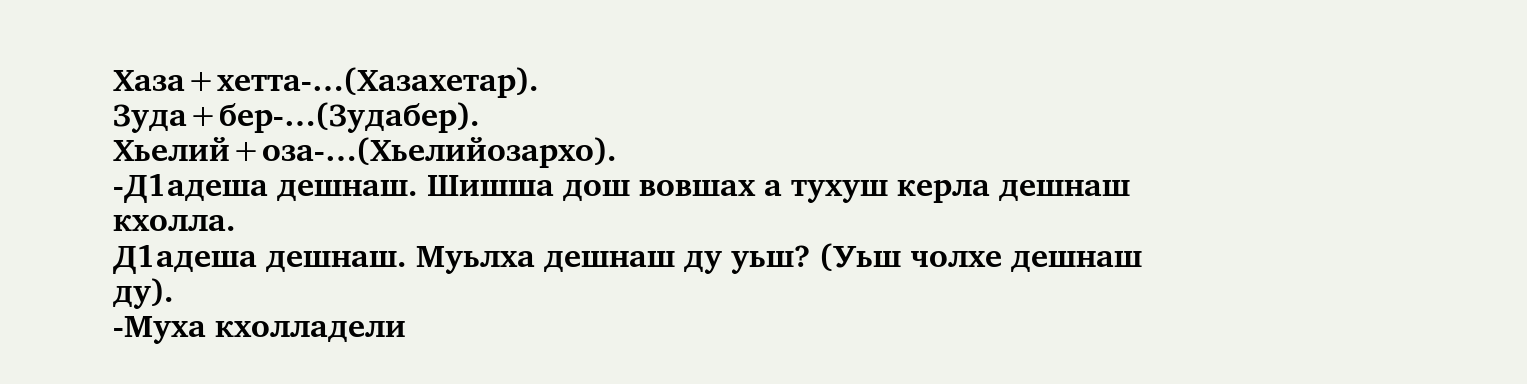Хаза+хетта-…(Хазахетар).
Зуда+бер-…(Зудабер).
Хьелий+оза-…(Хьелийозархо).
-Д1адеша дешнаш. Шишша дош вовшах а тухуш керла дешнаш кхолла.
Д1адеша дешнаш. Муьлха дешнаш ду уьш? (Уьш чолхе дешнаш ду).
-Муха кхолладели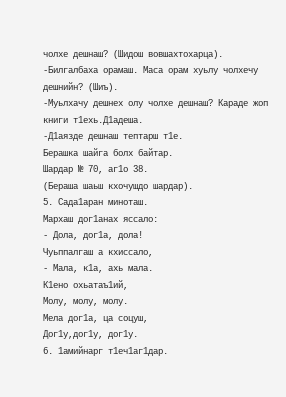чолхе дешнаш? (Шидош вовшахтохарца).
-Билгалбаха орамаш. Маса орам хуьлу чолхечу дешнийн? (Шиъ).
-Муьлхачу дешнех олу чолхе дешнаш? Караде жоп книги т1ехь.Д1адеша.
-Д1аязде дешнаш тептарш т1е.
Берашка шайга болх байтар.
Шардар № 70, аг1о 38.
(Бераша шаьш кхочушдо шардар).
5. Сада1аран миноташ.
Мархаш дог1анах яссало:
- Дола, дог1а, дола!
Чуьппалгаш а кхиссало,
- Мала, к1а, ахь мала.
К1ено охьатаъ1ий,
Молу, молу, молу.
Мела дог1а, ца соцуш,
Дог1у,дог1у, дог1у.
6. 1амийнарг т1еч1аг1дар.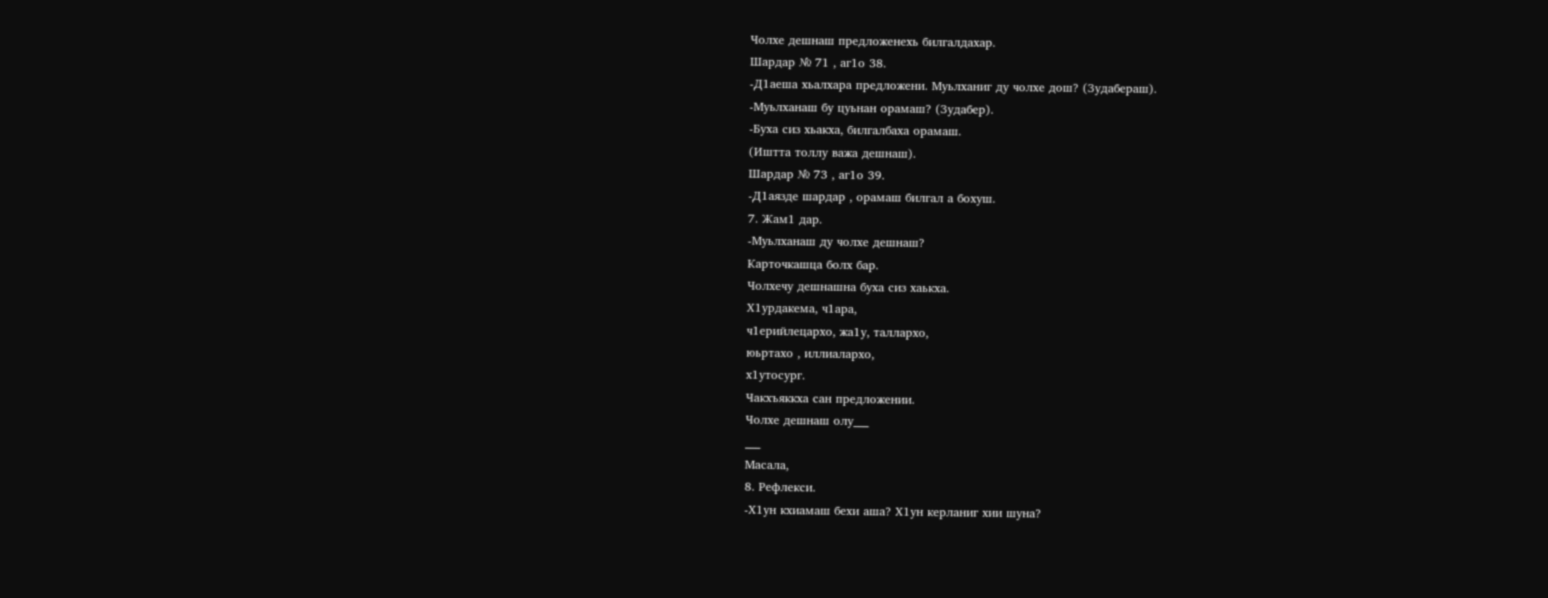Чолхе дешнаш предложенехь билгалдахар.
Шардар № 71 , аг1о 38.
-Д1аеша хьалхара предложени. Муьлханиг ду чолхе дош? (Зудабераш).
-Муьлханаш бу цуьнан орамаш? (Зудабер).
-Буха сиз хьакха, билгалбаха орамаш.
(Иштта толлу важа дешнаш).
Шардар № 73 , аг1о 39.
-Д1аязде шардар , орамаш билгал а бохуш.
7. Жам1 дар.
-Муьлханаш ду чолхе дешнаш?
Карточкашца болх бар.
Чолхечу дешнашна буха сиз хаькха.
Х1урдакема, ч1ара,
ч1ерийлецархо, жа1у, таллархо,
юьртахо , иллиалархо,
х1утосург.
Чакхъяккха сан предложении.
Чолхе дешнаш олу___
___
Масала,
8. Рефлекси.
-Х1ун кхиамаш бехи аша? Х1ун керланиг хии шуна?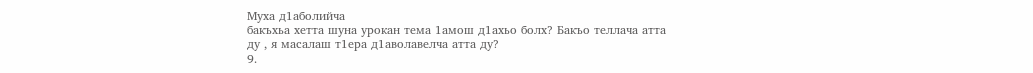Муха д1аболийча
бакъхьа хетта шуна урокан тема 1амош д1ахьо болх? Бакъо теллача атта
ду , я масалаш т1ера д1аволавелча атта ду?
9.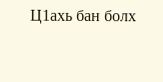Ц1ахь бан болх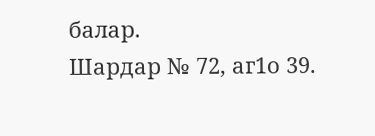балар.
Шардар № 72, аг1о 39.